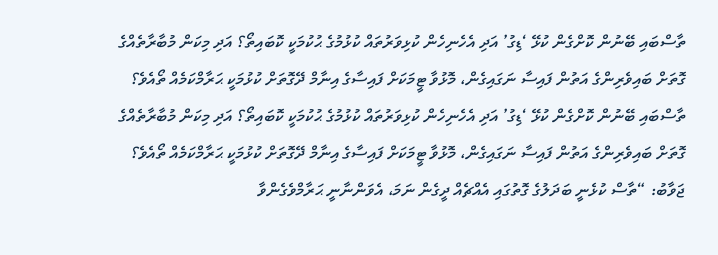ތާސްބައި ބޭނުން ކޮށްގެން ކުޅޭ ‘ޑިގު’ އަދި އެހެނިހެން ކުޅިވަރުތައް ކުޅުމުގެ ޙުކުމަކީ ކޮބައިތޯ؟ އަދި މިކަން މުބާރާތެއްގެ ގޮތަށް ބައިވެރިންގެ އަތުން ފައިސާ ނަގައިގެން، މޮޅުވާ ޓީމަކަށް ފައިސާގެ އިނާމް ދޭގޮތަށް ކުޅުމަކީ ޙަރާމްކަމެއް ތޯއެވެ؟
ތާސްބައި ބޭނުން ކޮށްގެން ކުޅޭ ‘ޑިގު’ އަދި އެހެނިހެން ކުޅިވަރުތައް ކުޅުމުގެ ޙުކުމަކީ ކޮބައިތޯ؟ އަދި މިކަން މުބާރާތެއްގެ ގޮތަށް ބައިވެރިންގެ އަތުން ފައިސާ ނަގައިގެން، މޮޅުވާ ޓީމަކަށް ފައިސާގެ އިނާމް ދޭގޮތަށް ކުޅުމަކީ ޙަރާމްކަމެއް ތޯއެވެ؟
ޖަވާބު: “ތާސް ކުޅެނީ ބަދަލުގެ ގޮތުގައި އެއްޗެއް ދީގެން ނަމަ، އެވަންނާނީ ޙަރާމްވެގެންވާ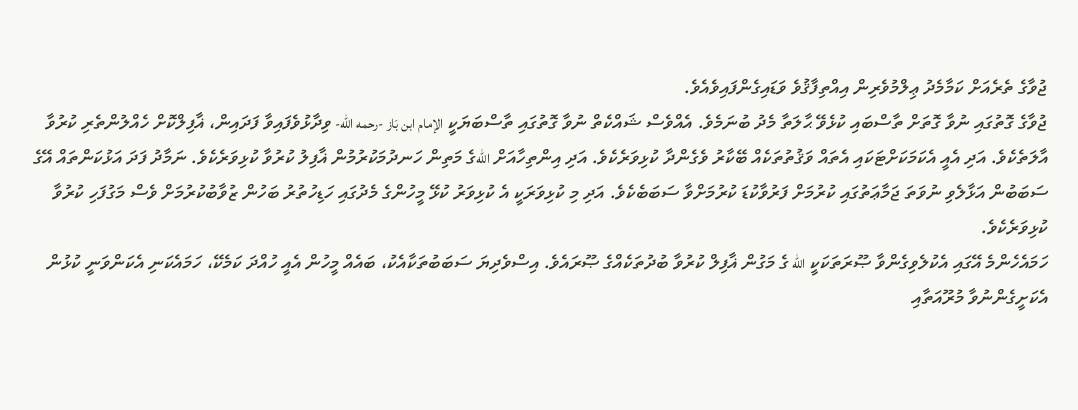ޖުވާގެ ތެރެއަށް ކަމާމެދު ޢިލްމުވެރިން އިއްތިފާޤުވެ ވަޑައިގެންފައިވެއެވެ.
ޖުވާގެ ގޮތުގައި ނުވާ ގޮތަށް ތާސްބައި ކުޅެވޭ ޙާލަތާ މެދު ބުނަމެވެ. އެއްވެސް ޝައްކެތް ނުވާ ގޮތުގައި ތާސްބަޔަކީ الإمام ابن بَاز -رحمه الله- ވިދާޅުވެފައިވާ ފަދައިން، ޣާފިލްކޮށް ހެއްލުންތެރި ކުރުވާ އާލަތެކެވެ. އަދި އެއީ އެކަމަކަށްޓަކައި އެތައް ވަޤުތުތަކެއް ބޭކާރު ވެގެންދާ ކުޅިވަރެކެވެ. އަދި އިންތިހާއަށް اللهގެ މަތިން ހަނދުމަކުރުމުން ޣާފިލު ކުރުވާ ކުޅިވަރެކެވެ. ނަމާދު ފަދަ އަޅުކަންތައް އޭގެ ސަބަބުން އަޅާލެވި ނުވަތަ ޖަމާޢަތުގައި ކުރުމަށް ފަރުވާކުޑަ ކުރުމަށްވާ ސަބަބެކެވެ. އަދި މި ކުޅިވަރަކީ އެ ކުޅިވަރު ކުޅޭ މީހުންގެ މެދުގައި ހަޑިހުތުރު ބަހުން ޒުވާބުކުރުމަށް ވެސް މަގުފަހި ކުރުވާ ކުޅިވަރެކެވެ.
ހަމައެހެންމެ އޭގައި އެކުލެވިގެންވާ ޞޫރަތަކަކީ الله ގެ މަގުން ޣާފިލް ކުރުވާ ބުދުތަކެއްގެ ޞޫރައެވެ. އިސްވެދިޔަ ސަބަބުތަކާއެކު، ބައެއް މީހުން އެއީ ހުއްދަ ކަމެކޭ، ހަމައެކަނި އެކަންވަނީ ކުޅުން އެކަށީގެންނުވާ މުރޫއަތާއި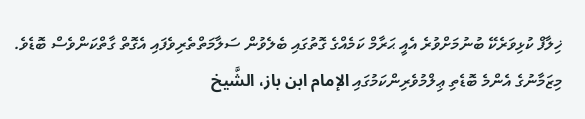ޚިލާފް ކުޅިވަރެކޭ ބުނުމަށްވުރެ އެއީ ޙަރާމް ކަމެއްގެ ގޮތުގައި ބެލެވުން ސަލާމަތްތެރިވެފައި އެގޮތް ގާތްކަންވެސް ބޮޑެވެ. މިޒަމާނުގެ އެންމެ ބޮޑެތި ޢިލްމުވެރިންކަމުގައި الإمام ابن باز، الشَّيخ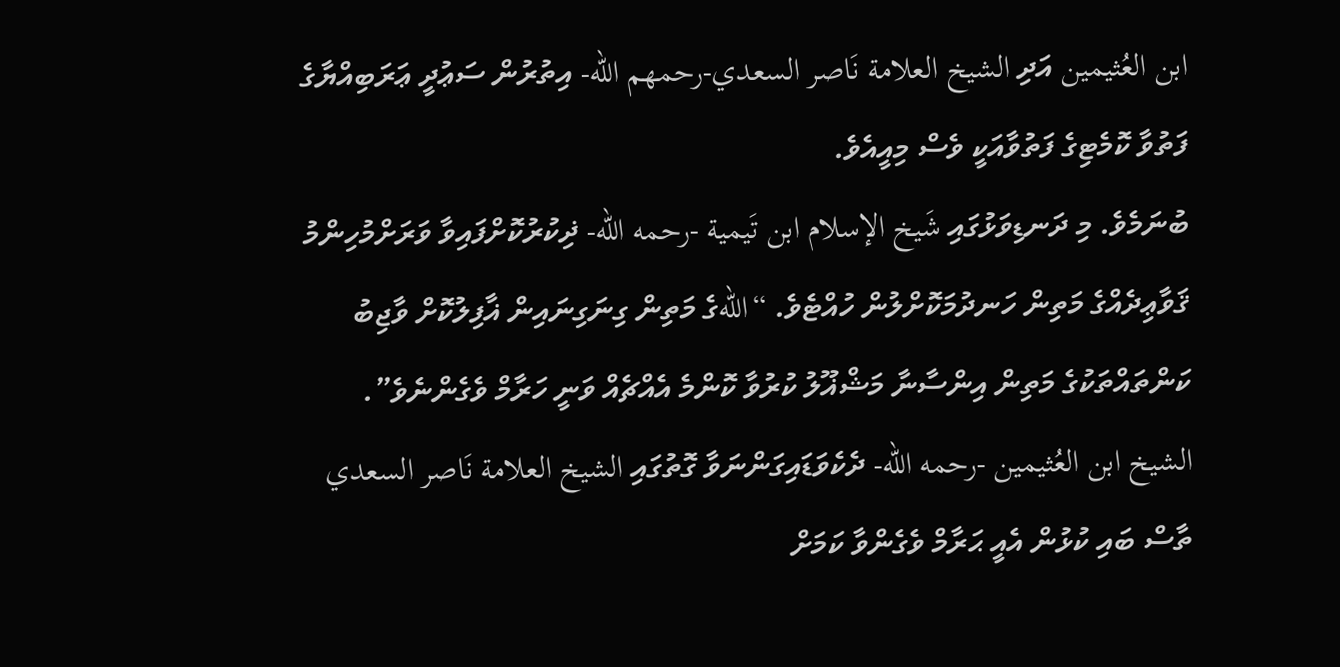ابن العُثيمين އަދި الشيخ العلامة نَاصر السعدي-رحمهم الله- އިތުރުން ސަޢުދީ ޢަރަބިއްޔާގެ ފަތުވާ ކޮމެޓިގެ ފަތުވާއަކީ ވެސް މިއީއެވެ.
ބުނަމެވެ. މި ދަނޑިވަޅުގައި شَيخ الإسلام ابن تَيمية -رحمه الله- ޛިކުރުކޮށްފައިވާ ވަރަށްމުހިންމު ޤަވާޢިދެއްގެ މަތިން ހަނދުމަކޮށްލުން ހުއްޓެވެ. “اللهގެ މަތިން ގިނަގިނައިން ޣާފިލުކޮށް ވާޖިބު ކަންތައްތަކުގެ މަތިން އިންސާނާ މަޝްޣޫލު ކުރުވާ ކޮންމެ އެއްޗެއް ވަނީ ހަރާމް ވެގެންނެވެ”.
الشيخ ابن العُثيمين -رحمه الله- ދެކެވަޑައިގަންނަވާ ގޮތުގައި الشيخ العلامة نَاصر السعدي ތާސް ބައި ކުޅުން އެއީ ޙަރާމް ވެގެންވާ ކަމަށް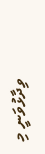ވިދާޅުވަނީ މި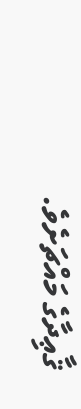ޤާޢިދާގެ މައްޗަށެވެ.